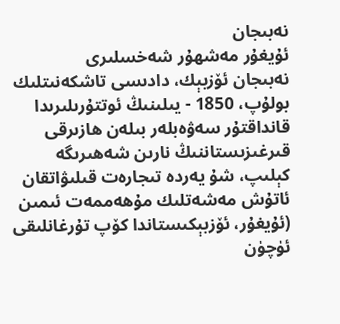نەبىجان
ئۇيغۇر مەشھۇر شەخسلىرى
نەبىجان ئۆزبېك، دادىسى تاشكەنىتلىك بولۇپ، 1850 - يىلىنىڭ ئوتتۇرىلىرىدا قانداقتۇر سەۋەبلەر بىلەن ھازىرقى قىرغىزىستاننىڭ نارىن شەھىرىگە كېلىپ، شۇ يەردە تىجارەت قىلىۋاتقان ئاتۇش مەشەتلىك مۇھەممەت ئىمىن (ئۇيغۇر، ئۆزبېكىستاندا كۆپ تۇرغانلىقى ئۈچۈن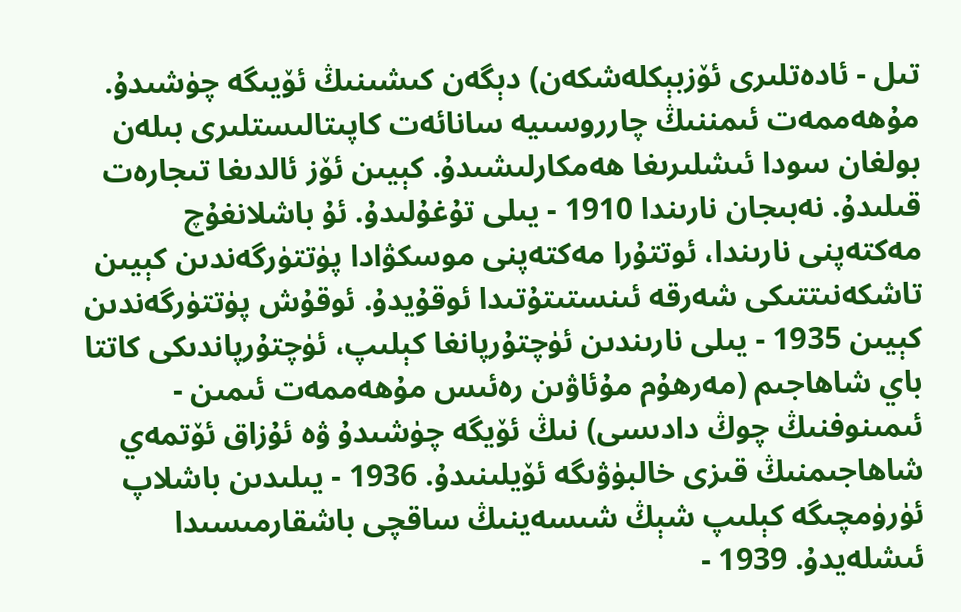تىل - ئادەتلىرى ئۆزبېكلەشكەن) دېگەن كىشىنىڭ ئۆيىگە چۈشىدۇ. مۇھەممەت ئىمننىڭ چارروسىيە سانائەت كاپىتالىستلىرى بىلەن بولغان سودا ئىشلىرىغا ھەمكارلىشىدۇ. كېيىن ئۆز ئالدىغا تىجارەت قىلىدۇ. نەبىجان نارىندا 1910 - يىلى تۇغۇلىدۇ. ئۇ باشلانغۇچ مەكتەپنى نارىندا، ئوتتۇرا مەكتەپنى موسكۋادا پۈتتۈرگەندىن كېيىن تاشكەنىتتىكى شەرقە ئىنستىتۇتىدا ئوقۇيدۇ. ئوقۇش پۈتتۈرگەندىن كېيىن 1935 - يىلى نارىندىن ئۈچتۇرپانغا كېلىپ، ئۈچتۇرپاندىكى كاتتا باي شاھاجىم (مەرھۇم مۇئاۋىن رەئىس مۇھەممەت ئىمىن - ئىمىنوفنىڭ چوڭ دادىسى) نىڭ ئۆيگە چۈشىدۇ ۋە ئۇزاق ئۆتمەي شاھاجىمنىڭ قىزى خالبۈۋىگە ئۆيلىنىدۇ. 1936 - يىلىدىن باشلاپ ئۈرۈمچىگە كېلىپ شېڭ شىسەينىڭ ساقچى باشقارمىسىدا ئىشلەيدۇ. 1939 -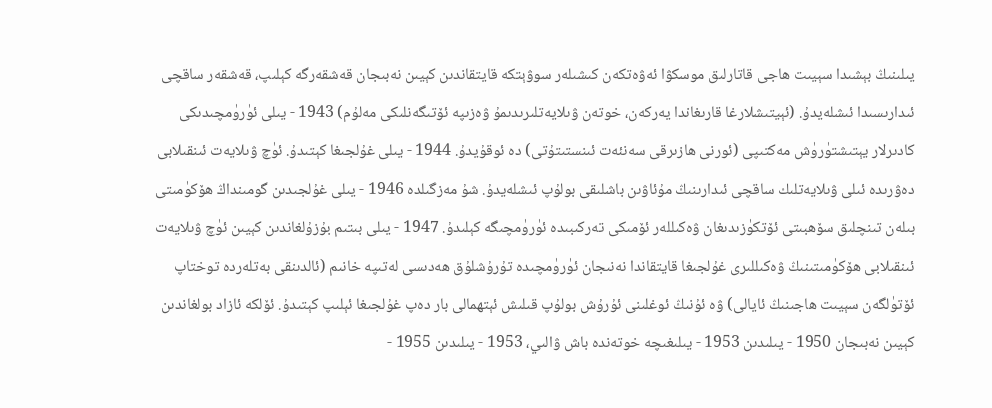يىلىنىڭ بېشىدا سېيىت ھاجى قاتارلىق موسكۋا ئەۋەتكەن كىشىلەر سوۋېتكە قايتقاندىن كېيىن نەبىجان قەشقەرگە كېلىپ، قەشقەر ساقچى ئىدارىسىدا ئىشلەيدۇ. (ئېيتىشلارغا قارىغاندا يەركەن، خوتەن ۋىلايەتلىرىدىمۇ ۋەزىپە ئۆتىگەنلىكى مەلۇم) 1943 - يىلى ئۈرۈمچىدىكى كادىرلار يېتىشتۈرۈش مەكتىپى (ئورنى ھازىرقى سەنئەت ئىنستىتۇتى) دە ئوقۇيدۇ. 1944 - يىلى غۇلجىغا كېتىدۇ. ئۈچ ۋىلايەت ئىنقىلابى دەۋرىدە ئىلى ۋىلايەتلىك ساقچى ئىدارىنىڭ مۇئاۋىن باشلىقى بولۇپ ئىشلەيدۇ. شۇ مەزگىلدە 1946 - يىلى غۇلجىدىن گومىنداڭ ھۆكۈمىتى بىلەن تىنچلىق سۆھبىتى ئۆتكۈزىدىغان ۋەكىللەر ئۆمىكى تەركىبىدە ئۈرۈمچىگە كېلىدۇ. 1947 - يىلى بىتىم بۇزۇلغاندىن كېيىن ئۈچ ۋىلايەت ئىنقىلابى ھۆكۈمىتىنىڭ ۋەكىللىرى غۇلجىغا قايتقاندا نەنىجان ئۈرۈمچىدە تۇرۇشلۇق ھەدىسى لەتىپە خانىم (ئالدىنقى بەتلەردە توختاپ ئۆتۈلگەن سېيىت ھاجىنىڭ ئايالى) ۋە ئۇنىڭ ئوغلىنى ئۇرۇش بولۇپ قىلىش ئېتھمالى بار دەپ غۇلجىغا ئېلىپ كېتىدۇ. ئۆلكە ئازاد بولغاندىن كېيىن نەبىجان 1950 - يىلىدىن 1953 - يىلىغىچە خوتەندە باش ۋالىي، 1953 - يىلىدىن 1955 -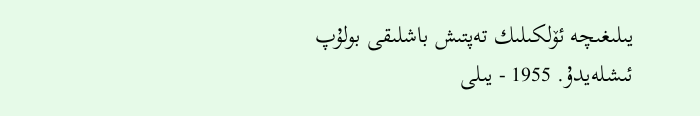يىلىغىچە ئۆلكىلىك تەپتىش باشلىقى بولۇپ ئىشلەيدۇ. 1955 - يىلى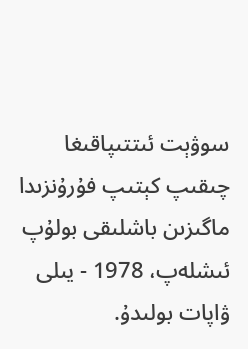سوۋېت ئىتتىپاقىغا چىقىپ كېتىپ فۇرۇنزىدا ماگىزىن باشلىقى بولۇپ ئىشلەپ، 1978 - يىلى ۋاپات بولىدۇ.